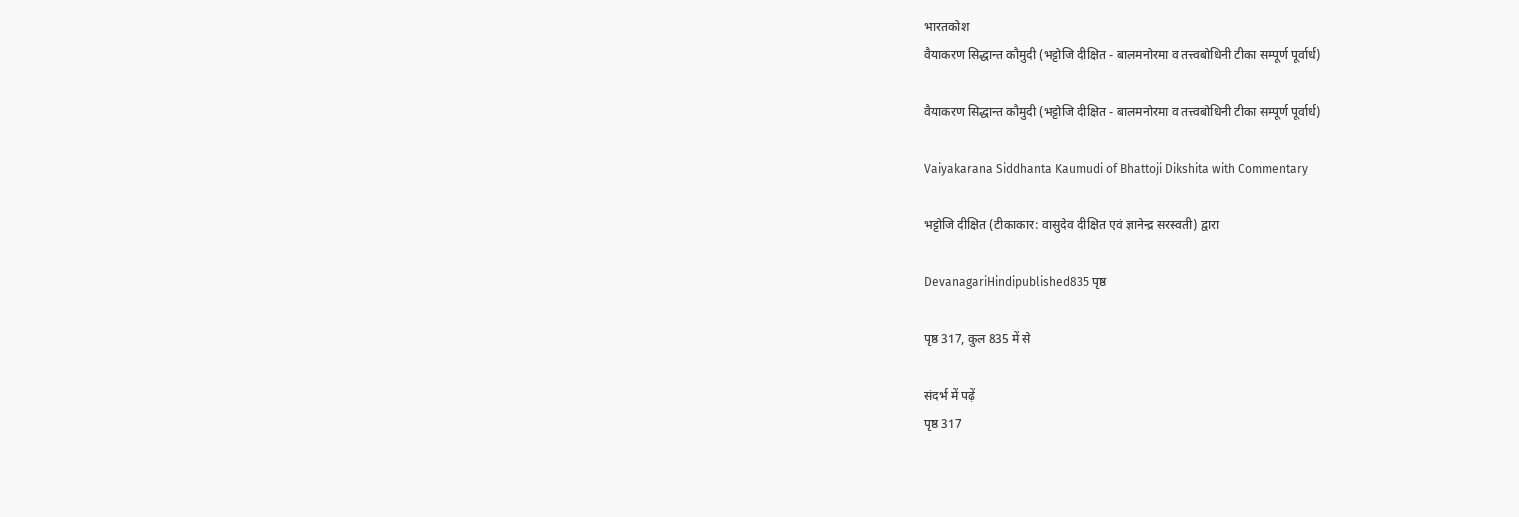भारतकोश
वैयाकरण सिद्धान्त कौमुदी (भट्टोजि दीक्षित - बालमनोरमा व तत्त्वबोधिनी टीका सम्पूर्ण पूर्वार्ध)

वैयाकरण सिद्धान्त कौमुदी (भट्टोजि दीक्षित - बालमनोरमा व तत्त्वबोधिनी टीका सम्पूर्ण पूर्वार्ध)

Vaiyakarana Siddhanta Kaumudi of Bhattoji Dikshita with Commentary

भट्टोजि दीक्षित (टीकाकार: वासुदेव दीक्षित एवं ज्ञानेन्द्र सरस्वती) द्वारा

DevanagariHindipublished835 पृष्ठ

पृष्ठ 317, कुल 835 में से

संदर्भ में पढ़ें
पृष्ठ 317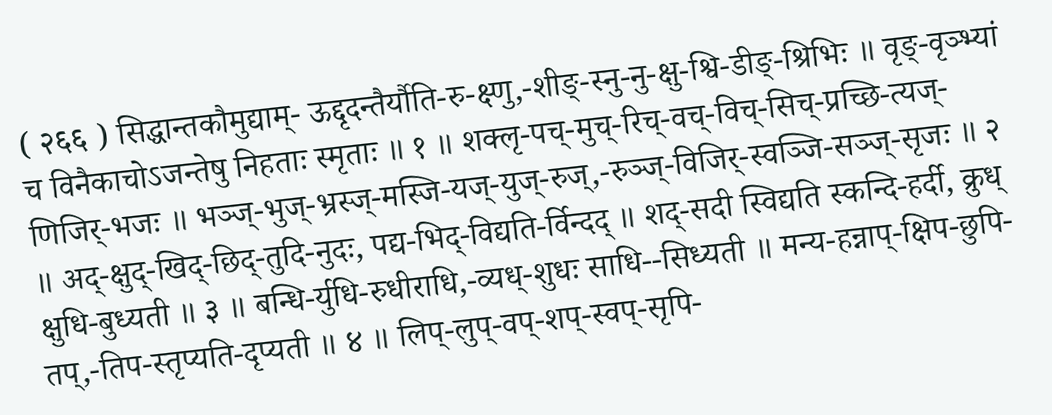( २६६ ) सिद्धान्तकौमुद्याम्- ऊद्दृदन्तैर्यौति-रु-क्ष्णु,-शीङ्-स्नु-नु-क्षु-श्वि-डीङ्-श्रिभिः ॥ वृङ्-वृञ्भ्यां च विनैकाचोऽजन्तेषु निहताः स्मृताः ॥ १ ॥ शक्लृ-पच्-मुच्-रिच्-वच्-विच्-सिच्-प्रच्छि-त्यज्-णिजिर्-भजः ॥ भञ्ज्-भुज्-भ्रस्ज्-मस्जि-यज्-युज्-रुज्,-रुञ्ज्-विजिर्-स्वञ्जि-सञ्ज्-सृजः ॥ २ ॥ अद्-क्षुद्-खिद्-छिद्-तुदि-नुदः, पद्य-भिद्-विद्यति-र्विन्दद् ॥ शद्-सदी स्विद्यति स्कन्दि-हर्दी, क्रुध् क्षुधि-बुध्यती ॥ ३ ॥ बन्धि-र्युधि-रुधीराधि,-व्यध्-शुधः साधि--सिध्यती ॥ मन्य-हन्नाप्-क्षिप-छुपि-तप्,-तिप-स्तृप्यति-दृप्यती ॥ ४ ॥ लिप्-लुप्-वप्-शप्-स्वप्-सृपि-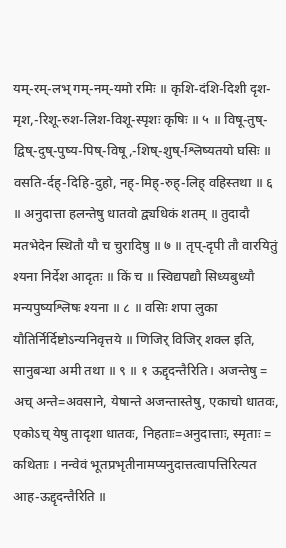यम्-रम्-लभ् गम्-नम्-यमो रमिः ॥ कृशि-दंशि-दिशी दृश-मृश,-रिशू-रुश-लिश-विशू-स्पृशः कृषिः ॥ ५ ॥ विषू-तुष्-द्विष्-दुष्-पुष्य-पिष्-विषू,-शिष्-शुष्-श्लिष्यतयो घसिः ॥ वसति-र्दह्-दिहि-दुहो, नह्-मिह्-रुह्-लिह् वहिस्तथा ॥ ६ ॥ अनुदात्ता हलन्तेषु धातवो द्व्यधिकं शतम् ॥ तुदादौ मतभेदेन स्थितौ यौ च चुरादिषु ॥ ७ ॥ तृप्-दृपी तौ वारयितुं श्यना निर्देश आदृतः ॥ किं च ॥ स्विद्यपद्यौ सिध्यबुध्यौ मन्यपुष्यश्लिषः श्यना ॥ ८ ॥ वसिः शपा लुका यौतिर्निर्दिष्टोऽन्यनिवृत्तये ॥ णिजिर् विजिर् शक्ल इति, सानुबन्धा अमी तथा ॥ ९ ॥ १ ऊद्दृदन्तैरिति। अजन्तेषु = अच् अन्ते=अवसाने, येषान्ते अजन्तास्तेषु, एकाचो धातवः, एकोऽच् येषु तादृशा धातवः, निहताः=अनुदात्ताः, स्मृताः = कथिताः । नन्वेवं भूतप्रभृतीनामप्यनुदात्तत्वापत्तिरित्यत आह-ऊद्दृदन्तैरिति ॥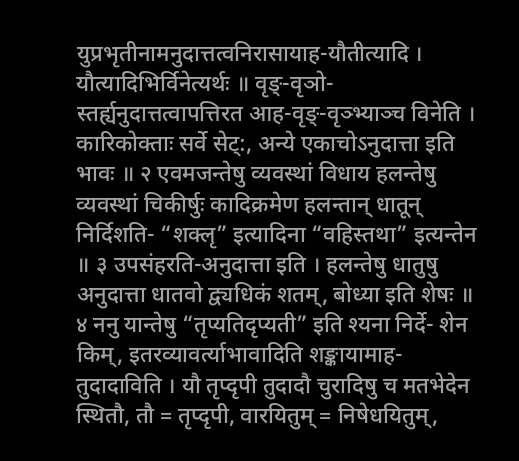युप्रभृतीनामनुदात्तत्वनिरासायाह-यौतीत्यादि । यौत्यादिभिर्विनेत्यर्थः ॥ वृङ्-वृञो- स्तर्ह्यनुदात्तत्वापत्तिरत आह-वृङ्-वृञ्भ्याञ्च विनेति । कारिकोक्ताः सर्वे सेट्:, अन्ये एकाचोऽनुदात्ता इति भावः ॥ २ एवमजन्तेषु व्यवस्थां विधाय हलन्तेषु व्यवस्थां चिकीर्षुः कादिक्रमेण हलन्तान् धातून् निर्दिशति- “शक्लृ” इत्यादिना “वहिस्तथा” इत्यन्तेन ॥ ३ उपसंहरति-अनुदात्ता इति । हलन्तेषु धातुषु अनुदात्ता धातवो द्व्यधिकं शतम्, बोध्या इति शेषः ॥ ४ ननु यान्तेषु “तृप्यतिदृप्यती” इति श्यना निर्दे- शेन किम्, इतरव्यावर्त्याभावादिति शङ्कायामाह-तुदादाविति । यौ तृप्दृपी तुदादौ चुरादिषु च मतभेदेन स्थितौ, तौ = तृप्दृपी, वारयितुम् = निषेधयितुम्,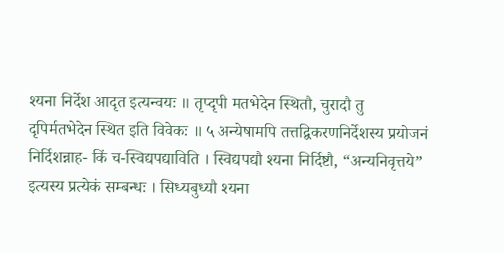श्यना निर्देश आदृत इत्यन्वयः ॥ तृप्दृपी मतभेदेन स्थितौ, चुरादौ तु दृपिर्मतभेदेन स्थित इति विवेकः ॥ ५ अन्येषामपि तत्तद्विकरणनिर्देशस्य प्रयोजनं निर्दिशन्नाह- किं च-स्विद्यपद्याविति । स्विद्यपद्यौ श्यना निर्दिष्टौ, “अन्यनिवृत्तये” इत्यस्य प्रत्येकं सम्बन्धः । सिध्यबुध्यौ श्यना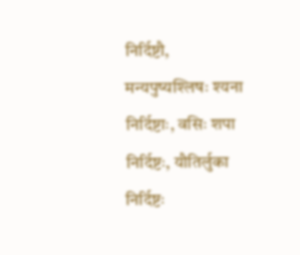निर्दिष्टौ, मन्यपुष्यश्लिषः श्यना निर्दिष्टाः, वसिः शपा निर्दिष्टः, यौतिर्लुका निर्दिष्टः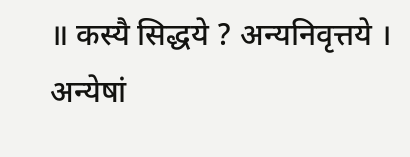॥ कस्यै सिद्धये ? अन्यनिवृत्तये । अन्येषां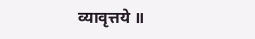व्यावृत्तये ॥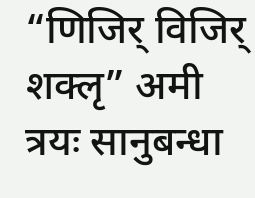“णिजिर् विजिर् शक्लृ” अमी त्रयः सानुबन्धा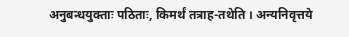अनुबन्धयुक्ताः पठिताः, किमर्थं तत्राह-तथेति । अन्यनिवृत्तये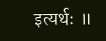इत्यर्थः ॥